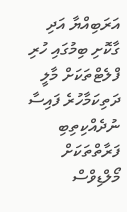އަރަބިއްޔާ އަދި ގާކޮށި ބިމުގައި ހުރި ފްލެޓްތަކަށް މާލީ ދަތިކަމާހުރެ ފައިސާ ނުދެއްކިތިބި ފަރާތްތަކަށް މޯލްޑިވްސް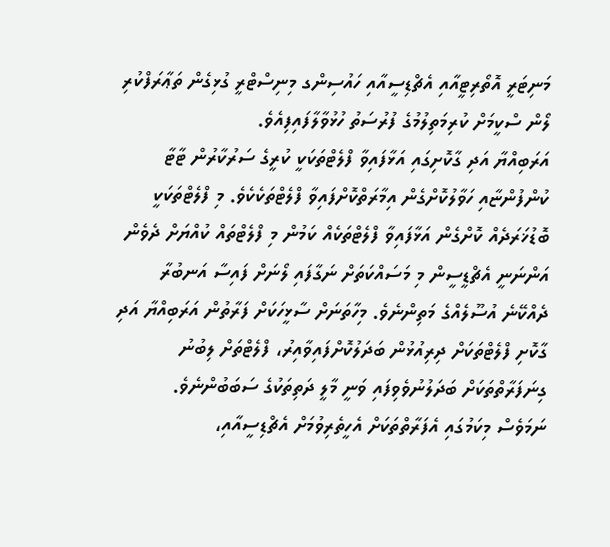މަނިޓަރީ އޮތޯރިޓީއާއި އެޗްޑިސީއާއި ހައުސިންގ މިނިސްޓްރީ ގުޅިގެން ތަޢާރަފްކުރި ލޯން ސްކީމަށް ކުރިމަތިލުމުގެ ފުރުސަތު ހުޅުވާލާފައިފިއެވެ.
އަރަބިއްޔާ އަދި ގާކޮށިގައި އަޅާފައިވާ ފްލެޓްތަކަކީ ކުރީގެ ސަރުކާރުން ޓާޓާ ކުންފުންޏާއި ހަވާލުކޮށްގެން އިމާރަތްކޮށްފައިވާ ފްލެޓްތަކެކެވެ. މި ފްލެޓްތަކަކީ ބޮޑުޚަރަދެއް ކޮށްގެން އަޅާފައިވާ ފްލެޓްތަކެއް ކަމުން މި ފްލެޓްތައް ކުއްޔަށް ދެވެން އަންނަނީ އެޗްޑީސީން މި މަސައްކަތަށް ނަގާފައި ލޯނަށް ފައިސާ އަނބުރާ ދެއްކޭނެ އުސޫލެއްގެ މަތިންނެވެ. މިހާތަނަށް ސާޅީހަކަށް ފަރާތުން އަރަބިއްޔާ އަދި ގާކޮށި ފްލެޓްތަކަށް ދިރިއުޅުން ބަދަލުކޮށްފައިވާއިރު، ފްލެޓްތަށް ލިބުނު ގިނަފަރާތްތަކަށް ބަދަލުނުވެވިފައި ވަނީ މާލީ ދަތިތަކުގެ ސަބަބުންނެވެ.
ނަމަވެސް މިކަމުގައި އެފަރާތްތަކަށް އެހީތެރިވުމަށް އެޗްޑިސީއާއި،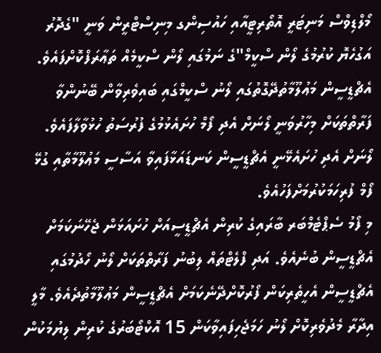މޯލްޑިވްސް މަނިޓަރީ އޮތޯރިޓީއާއި ހައުސިންގ މިނިސްޓްރީން ވަނީ "ގެދޮރު އަގުހެޔޮ ކުރުމުގެ ލޯން ސްކީމް"ގެ ނަމުގައި ލޯން ސްކީމެއް ތަޢާރަފްކޮށްފައެވެ. އެޗްޑީސީން މަޢުލޫމާތުދޭގޮތުގައި ލޯނު ސްކީމްގައި ބައިވެރިވާން ބޭނުންވާ ފަރާތްތަކަށް މިހާރުވަނީ ލޯނަށް އެދި ފޯމް ހުށައެޅުމުގެ ފުރުސަތު ހުޅުވާލާފައެވެ. ލޯނަށް އެދި ހުށައެޅޭނީ އެޗްޑީސީން ކަނޑައަޅާފައިވާ އަސާސީ މަޢުލޫމާތާއި ގުޅޭ ފޯމް ފުރިހަމަކުރުމަށްފަހުއެވެ.
މި ފޯމު ސެޕްޓެމްބަރ ބާރައިގެ ކުރިން އެޗްޑީސީއަށް ހުށައަޅަން ޖެހޭނަކަމަށް އެޗްޑީސީން ބުނެއެވެ. އަދި ފްލެޓްތައް ލިބުނު ފަރާތްތަކަށް ލޯނު ހޯދުމުގައި އެޗްޑީސީން އެހީތެރިކަން ފޯރުކޮށްދޭނެކަމަށް އެޗްޑީސީން މަޢުލޫމާތުދެއެވެ. މާލީ އިދާރާ މެދުވެރިކޮށް ލޯނު ހަމަޖެހިފައިވާކަން 15 އޮކްޓޯބަރުގެ ކުރިން ލިޔުމަކުން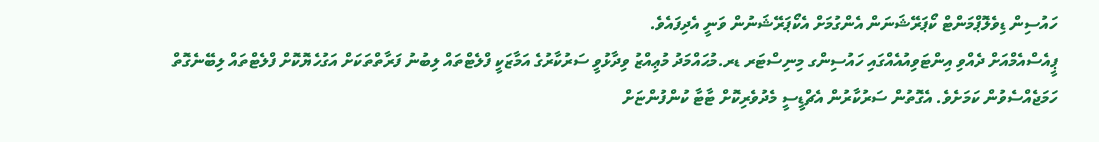ހައުސިން ޑިވެލޮޕްމަންޓް ކޯޕަރޭޝަނަން އެންގުމަށް އެކޯޕަރޭޝަނުން ވަނީ އެދިފައެވެ.
ޕީއެސްއެމްއަށް ދެއްވި އިންޓަވިއުއެއްގައި ހައުސިންގ މިނިސްޓަރ ޑރ.މުޙައްމަދު މުޢިއްޒު ވިދާޅުވީ ސަރުކާރުގެ އަމާޒަކީ ފްލެޓްތައް ލިބުނު ފަރާތްތަކަށް އަގުހެޔޮކޮށް ފްލެޓްތައް ލިބޭނެގޮތް ހަމަޖެއްސެވުން ކަމަށެވެ. އެގޮތުން ސަރުކާރުން އެޗްޑީސީ މެދުވެރިކޮށް ޓާޓާ ކުންފުންޏަށް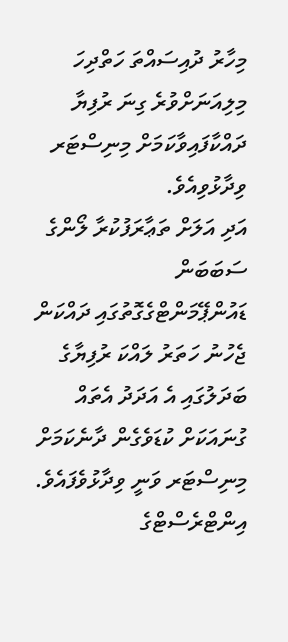މިހާރު ދުއިސައްތަ ހަތްދިހަ މިލިއަނަށްވުރެ ގިނަ ރުފިޔާ ދައްކާފައިވާކަމަށް މިނިސްޓަރ ވިދާޅުވިއެވެ.
އަދި އަލަށް ތަޢާރަފުކުރާ ލޯންގެ ސަބަބަން ޑައުންޕޭމަންޓްގެގޮތުގައި ދައްކަން ޖެހުނު ހަތަރު ލައްކަ ރުފިޔާގެ ބަދަލުގައި އެ އަދަދު އެތައް ގުނައަކަށް ކުޑަވެގެން ދާނެކަމަށް މިނިސްޓަރ ވަނީ ވިދާޅުވެފައެވެ. އިންޓްރެސްޓްގެ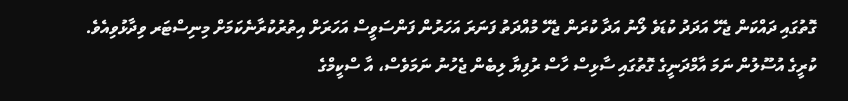ގޮތުގައި ދައްކަން ޖެހޭ އަދަދު ކުޑަވެ ލޯނު އަދާ ކުރަން ޖެހޭ މުއްދަތު ފަނަރަ އަހަރުން ފަންސަވީސް އަހަރަށް އިތުރުކުރާނެކަމަށް މިނިސްޓަރ ވިދާޅުވިއެވެ.
ކުރީގެ އުސޫލުން ނަމަ އާމްދަނީގެ ގޮތުގައި ސާޅިސް ހާސް ރުފިޔާ ލިބެން ޖެހުނު ނަމަވެސް، އާ ސްކީމްގެ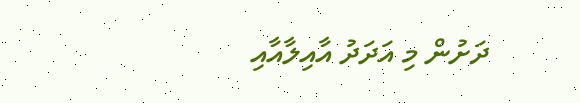ދަށުން މި އަދަދު އާއިލާއާއި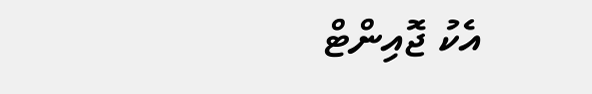އެކު ޖޮއިންޓް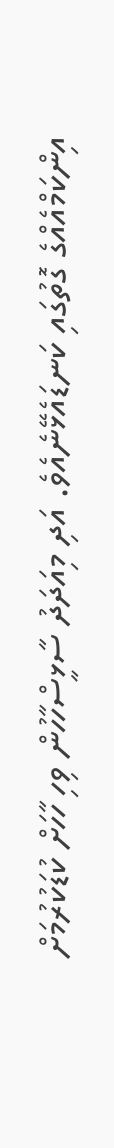އިންކަމްއެއްގެ ގޮތުގައި ކަނޑައެޅޭނެއެވެ. އަދި މިއަދަދު ސާޅީސްހާހުން ވިހި ހާހަށް ކުޑަކުރުމަށް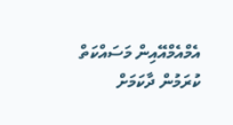އެމްއެމްއޭއިން މަސައްކަތް ކުރަމުން ދާކަމަށް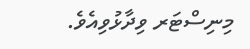މިނިސްޓަރ ވިދާޅުވިއެވެ.